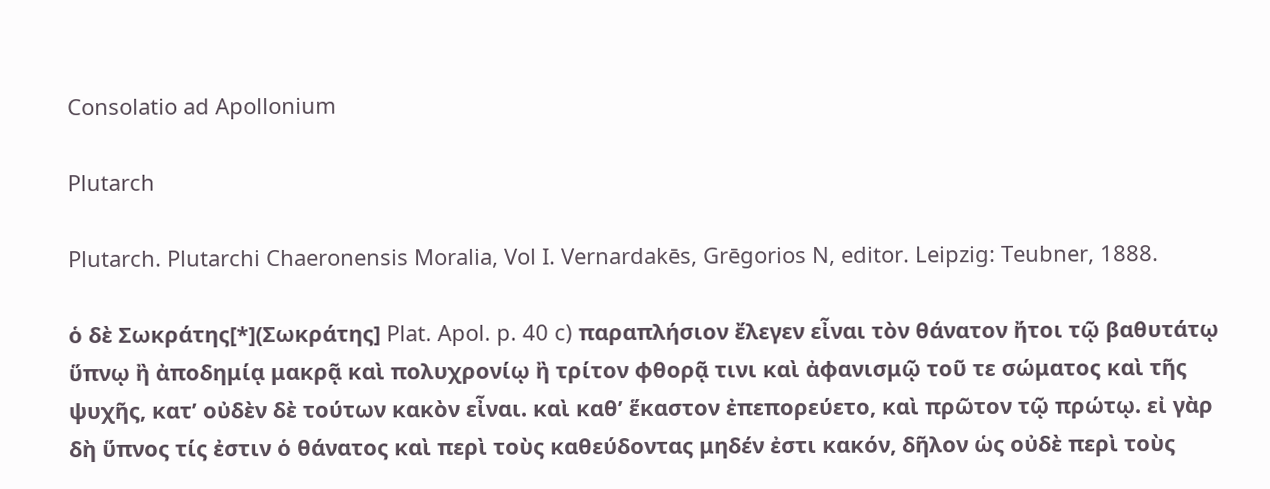Consolatio ad Apollonium

Plutarch

Plutarch. Plutarchi Chaeronensis Moralia, Vol I. Vernardakēs, Grēgorios N, editor. Leipzig: Teubner, 1888.

ὁ δὲ Σωκράτης[*](Σωκράτης] Plat. Apol. p. 40 c) παραπλήσιον ἔλεγεν εἶναι τὸν θάνατον ἤτοι τῷ βαθυτάτῳ ὕπνῳ ἢ ἀποδημίᾳ μακρᾷ καὶ πολυχρονίῳ ἢ τρίτον φθορᾷ τινι καὶ ἀφανισμῷ τοῦ τε σώματος καὶ τῆς ψυχῆς, κατʼ οὐδὲν δὲ τούτων κακὸν εἶναι. καὶ καθʼ ἕκαστον ἐπεπορεύετο, καὶ πρῶτον τῷ πρώτῳ. εἰ γὰρ δὴ ὕπνος τίς ἐστιν ὁ θάνατος καὶ περὶ τοὺς καθεύδοντας μηδέν ἐστι κακόν, δῆλον ὡς οὐδὲ περὶ τοὺς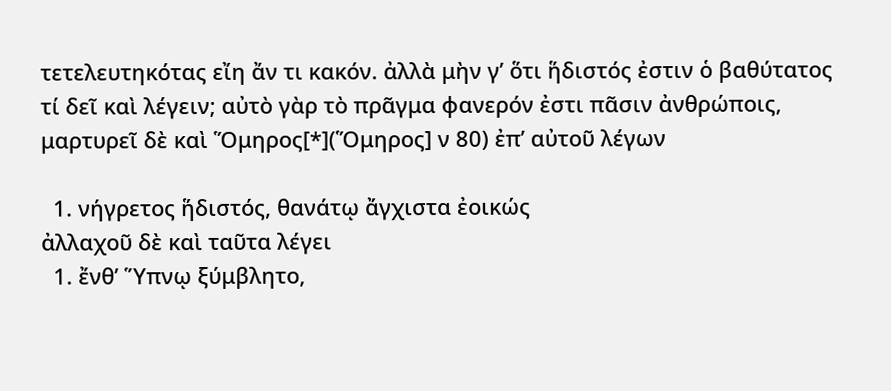τετελευτηκότας εἴη ἄν τι κακόν. ἀλλὰ μὴν γʼ ὅτι ἥδιστός ἐστιν ὁ βαθύτατος τί δεῖ καὶ λέγειν; αὐτὸ γὰρ τὸ πρᾶγμα φανερόν ἐστι πᾶσιν ἀνθρώποις, μαρτυρεῖ δὲ καὶ Ὅμηρος[*](Ὅμηρος] ν 80) ἐπʼ αὐτοῦ λέγων

  1. νήγρετος ἥδιστός, θανάτῳ ἄγχιστα ἐοικώς
ἀλλαχοῦ δὲ καὶ ταῦτα λέγει
  1. ἔνθʼ Ὕπνῳ ξύμβλητο,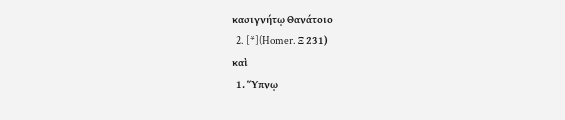κασιγνήτῳ Θανάτοιο
  2. [*](Homer. Ξ 231)
καὶ
  1. Ὕπνῳ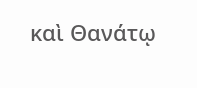καὶ Θανάτῳ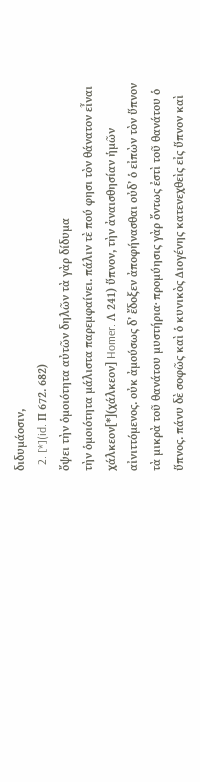διδυμάοσιν,
  2. [*](id. Π 672. 682)
ὄψει τὴν ὁμοιότητα αὐτῶν δηλῶν τὰ γὰρ δίδυμα
τὴν ὁμοιότητα μάλιστα παρεμφαίνει. πάλιν τὲ πού φησι τὸν θάνατον εἶναι χάλκεον[*](χάλκεον] Homer. Λ 241) ὕπνον, τὴν ἀναισθησίαν ἡμῶν αἰνιττόμενος. οὐκ ἀμούσως δʼ ἔδοξεν ἀποφήνασθαι οὐδʼ ὁ εἰπὼν τὸν ὕπνον τὰ μικρὰ τοῦ θανάτου μυστήρια· προμύησις γὰρ ὄντως ἐστὶ τοῦ θανάτου ὁ ὕπνος. πάνυ δὲ σοφῶς καὶ ὁ κυνικὸς Διογένης κατενεχθεὶς εἰς ὕπνον καὶ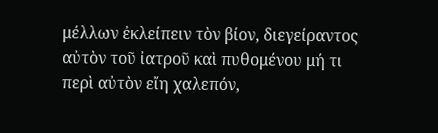μέλλων ἐκλείπειν τὸν βίον, διεγείραντος αὐτὸν τοῦ ἰατροῦ καὶ πυθομένου μή τι περὶ αὐτὸν εἴη χαλεπόν,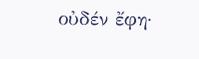οὐδέν ἔφη·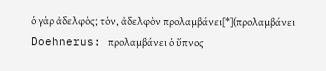ὁ γὰρ ἀδελφὸς; τὸν, ἀδελφὸν προλαμβάνει[*](προλαμβάνει Doehnerus: προλαμβάνει ὁ ὕπνος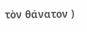τὸν θάνατον )